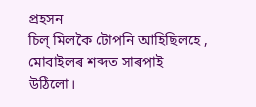প্ৰহসন
চিল্ মিলকৈ টোপনি আহিছিলহে , মোবাইলৰ শব্দত সাৰপাই উঠিলো।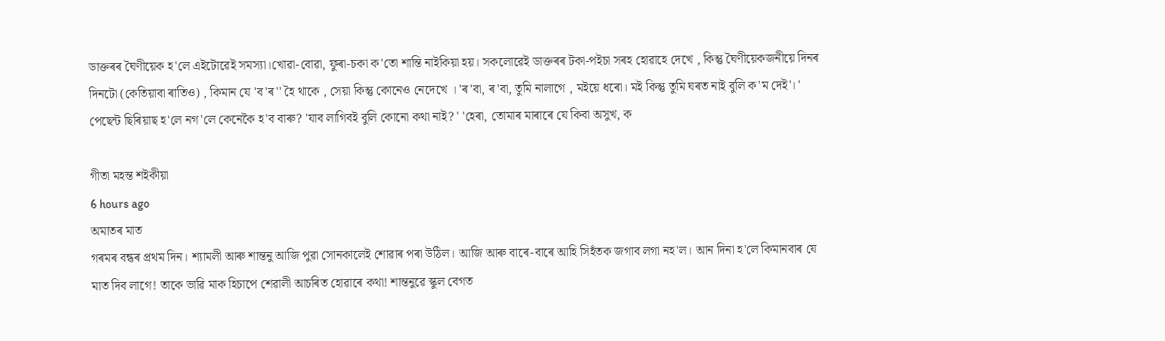ডাক্তৰৰ ঘৈণীয়েক হ'লে এইটোৱেই সমস্যা।খোৱা-বোৱা, ফুৰা-চকা ক'তো শান্তি নাইকিয়া হয়। সকলোৱেই ডাক্তৰৰ টকা-পইচা সৰহ হোৱাহে দেখে , কিন্তু ঘৈণীয়েকজনীয়ে দিনৰ দিনটো (কেতিয়াবা ৰাতিও) , কিমান যে 'ব'ৰ'' হৈ থাকে , সেয়া কিন্তু কোনেও নেদেখে । 'ৰ'বা, ৰ'বা, তুমি নালাগে , মইয়ে ধৰো। মই কিন্তু তুমি ঘৰত নাই বুলি ক'ম দেই'। ' পেছেন্ট ছিৰিয়াছ হ'লে নগ'লে কেনেকৈ হ'ব বাৰু? 'যাব লাগিবই বুলি কোনো কথা নাই? ' 'হেৰা, তোমাৰ মাৰাৰে যে কিবা অসুখ, ক

গীতা মহন্ত শইকীয়া
6 hours ago
অমাতৰ মাত
গৰমৰ বন্ধৰ প্ৰথম দিন। শ্যামলী আৰু শান্তনু আজি পুৱা সোনকালেই শোৱাৰ পৰা উঠিল। আজি আৰু বাৰে-বাৰে আহি সিহঁতক জগাব লগা নহ'ল। আন দিনা হ'লে কিমানবাৰ যে মাত দিব লাগে! তাকে ভাৱি মাক হিচাপে শেৱালী আচৰিত হোৱাৰে কথা! শান্তনুৱে স্কুল বেগত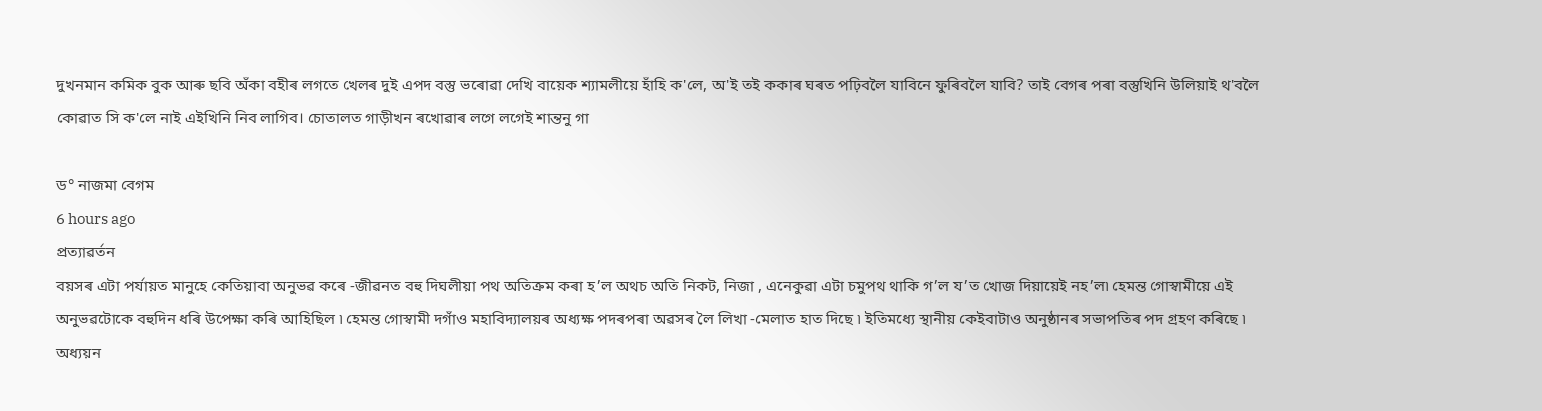দুখনমান কমিক বুক আৰু ছবি অঁকা বহীৰ লগতে খেলৰ দুই এপদ বস্তু ভৰোৱা দেখি বায়েক শ্যামলীয়ে হাঁহি ক'লে, অ'ই তই ককাৰ ঘৰত পঢ়িবলৈ যাবিনে ফুৰিবলৈ যাবি? তাই বেগৰ পৰা বস্তুখিনি উলিয়াই থ'বলৈ কোৱাত সি ক'লে নাই এইখিনি নিব লাগিব। চোতালত গাড়ীখন ৰখোৱাৰ লগে লগেই শান্তনু গা

ড° নাজমা বেগম
6 hours ago
প্ৰত্যাৱৰ্তন
বয়সৰ এটা পৰ্যায়ত মানুহে কেতিয়াবা অনুভৱ কৰে -জীৱনত বহু দিঘলীয়া পথ অতিক্ৰম কৰা হ’ল অথচ অতি নিকট, নিজা , এনেকুৱা এটা চমুপথ থাকি গ’ল য’ত খোজ দিয়ায়েই নহ’ল৷ হেমন্ত গোস্বামীয়ে এই অনুভৱটোকে বহুদিন ধৰি উপেক্ষা কৰি আহিছিল ৷ হেমন্ত গোস্বামী দগাঁও মহাবিদ্যালয়ৰ অধ্যক্ষ পদৰপৰা অৱসৰ লৈ লিখা -মেলাত হাত দিছে ৷ ইতিমধ্যে স্থানীয় কেইবাটাও অনুষ্ঠানৰ সভাপতিৰ পদ গ্ৰহণ কৰিছে ৷ অধ্যয়ন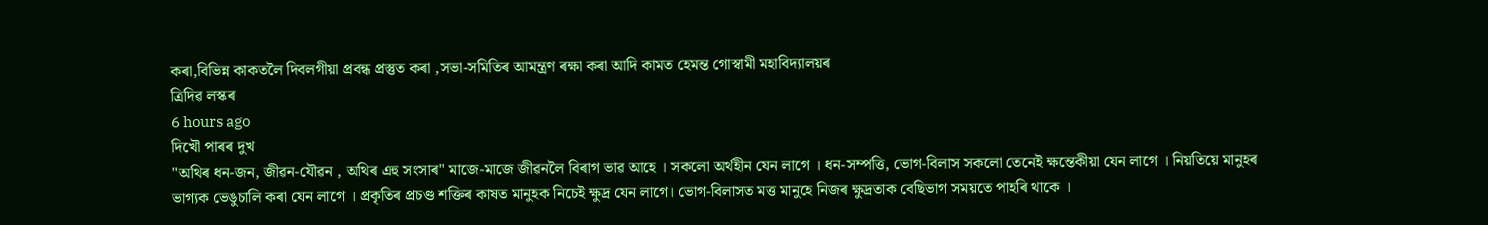কৰা,বিভিন্ন কাকতলৈ দিবলগীয়া প্ৰবন্ধ প্ৰস্তুত কৰা ,সভা-সমিতিৰ আমন্ত্ৰণ ৰক্ষা কৰা আদি কামত হেমন্ত গোস্বামী মহাবিদ্যালয়ৰ
ত্ৰিদিৱ লস্কৰ
6 hours ago
দিখৌ পাৰৰ দুখ
"অথিৰ ধন-জন, জীৱন-যৌৱন , অথিৰ এহু সংসাৰ" মাজে-মাজে জীৱনলৈ বিৰাগ ভাৱ আহে । সকলো অৰ্থহীন যেন লাগে । ধন-সম্পত্তি, ভোগ-বিলাস সকলো তেনেই ক্ষন্তেকীয়া যেন লাগে । নিয়তিয়ে মানুহৰ ভাগ্যক ভেঙুচালি কৰা যেন লাগে । প্ৰকৃতিৰ প্ৰচণ্ড শক্তিৰ কাষত মানুহক নিচেই ক্ষুদ্ৰ যেন লাগে। ভোগ-বিলাসত মত্ত মানুহে নিজৰ ক্ষুদ্ৰতাক বেছিভাগ সময়তে পাহৰি থাকে ।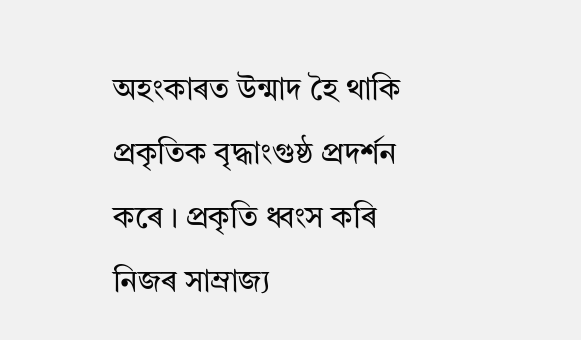অহংকাৰত উন্মাদ হৈ থাকি প্ৰকৃতিক বৃদ্ধাংগুষ্ঠ প্ৰদৰ্শন কৰে । প্ৰকৃতি ধ্বংস কৰি নিজৰ সাম্ৰাজ্য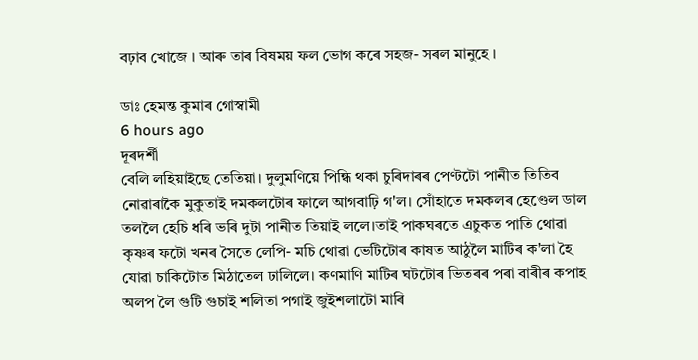বঢ়াব খোজে । আৰু তাৰ বিষময় ফল ভোগ কৰে সহজ- সৰল মানুহে ।

ডাঃ হেমন্ত কুমাৰ গোস্বামী
6 hours ago
দূৰদৰ্শী
বেলি লহিয়াইছে তেতিয়া। দুলুমণিয়ে পিন্ধি থকা চুৰিদাৰৰ পেণ্টটো পানীত তিতিব নোৱাৰাকৈ মুকুতাই দমকলটোৰ ফালে আগবাঢ়ি গ'ল। সোঁহাতে দমকলৰ হেণ্ডেল ডাল তললৈ হেচি ধৰি ভৰি দুটা পানীত তিয়াই ললে।তাই পাকঘৰতে এচুকত পাতি থোৱা কৃষ্ণৰ ফটো খনৰ সৈতে লেপি- মচি থোৱা ভেটিটোৰ কাষত আঠুলৈ মাটিৰ ক'লা হৈ যোৱা চাকিটোত মিঠাতেল ঢালিলে। কণমাণি মাটিৰ ঘটটোৰ ভিতৰৰ পৰা বাৰীৰ কপাহ অলপ লৈ গুটি গুচাই শলিতা পগাই জুইশলাটো মাৰি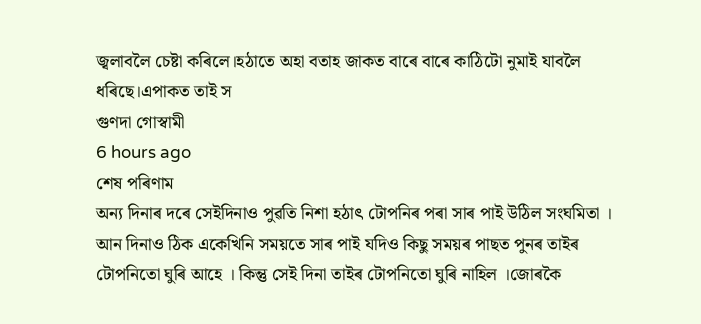জ্বলাবলৈ চেষ্টা কৰিলে।হঠাতে অহা বতাহ জাকত বাৰে বাৰে কাঠিটো নুমাই যাবলৈ ধৰিছে।এপাকত তাই স
গুণদা গোস্বামী
6 hours ago
শেষ পৰিণাম
অন্য দিনাৰ দৰে সেইদিনাও পুৱতি নিশা হঠাৎ টোপনিৰ পৰা সাৰ পাই উঠিল সংঘমিতা । আন দিনাও ঠিক একেখিনি সময়তে সাৰ পাই যদিও কিছু সময়ৰ পাছত পুনৰ তাইৰ টোপনিতো ঘুৰি আহে । কিন্তু সেই দিনা তাইৰ টোপনিতো ঘুৰি নাহিল ।জোৰকৈ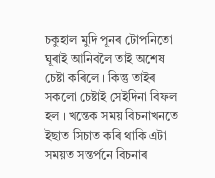চকুহাল মুদি পূনৰ টোপনিতো ঘূৰাই আনিবলৈ তাই অশেষ চেষ্টা কৰিলে । কিন্তু তাইৰ সকলো চেষ্টাই সেইদিনা বিফল হল । খন্তেক সময় বিচনাখনতে ইছাত সিচাত কৰি থাকি এটা সময়ত সন্তৰ্পনে বিচনাৰ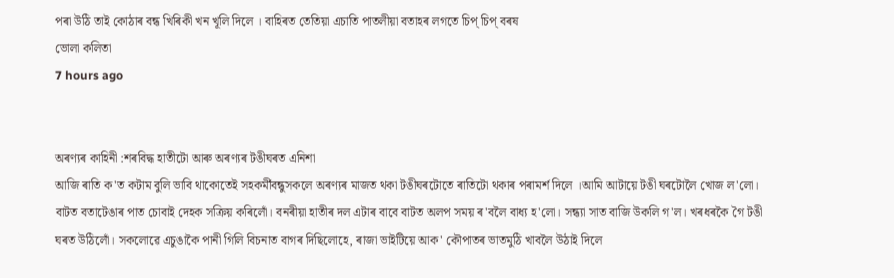পৰা উঠি তাই কোঠাৰ বন্ধ খিৰিকী খন খূলি দিলে । বাহিৰত তেতিয়া এচাতি পাতলীয়া বতাহৰ লগতে চিপ্ চিপ্ বৰষ
ভোলা কলিতা
7 hours ago


অৰণ্যৰ কাহিনী :শৰবিদ্ধ হাতীটো আৰু অৰণ্যৰ টঙীঘৰত এনিশা
আজি ৰাতি ক'ত কটাম বুলি ভাবি থাকোতেই সহকৰ্মীবন্ধুসকলে অৰণ্যৰ মাজত থকা টঙীঘৰটোতে ৰাতিটো থকাৰ পৰামৰ্শ দিলে ।আমি আটায়ে টঙী ঘৰটোলৈ খোজ ল'লো। বাটত বতাটেঙাৰ পাত চোবাই দেহক সক্ৰিয় কৰিলোঁ। বনৰীয়া হাতীৰ দল এটাৰ বাবে বাটত অলপ সময় ৰ'বলৈ বাধ্য হ'লো। সন্ধ্যা সাত বাজি উকলি গ'ল। খৰধৰকৈ গৈ টঙী ঘৰত উঠিলোঁ। সকলোৱে এচুঙাকৈ পানী গিলি বিচনাত বাগৰ দিছিলোহে, ৰাজা ভাইটিয়ে আক' কৌপাতৰ ভাতমুঠি খাবলৈ উঠাই দিলে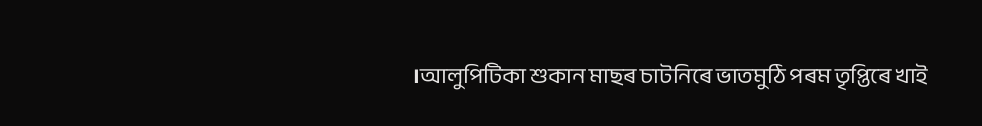।আলুপিটিকা শুকান মাছৰ চাটনিৰে ভাতমুঠি পৰম তৃপ্তিৰে খাই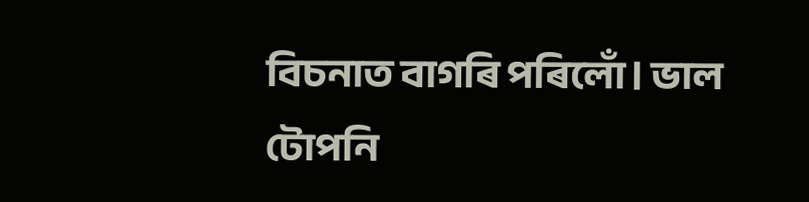বিচনাত বাগৰি পৰিলোঁ। ভাল টোপনি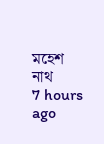মহেশ নাথ
7 hours ago